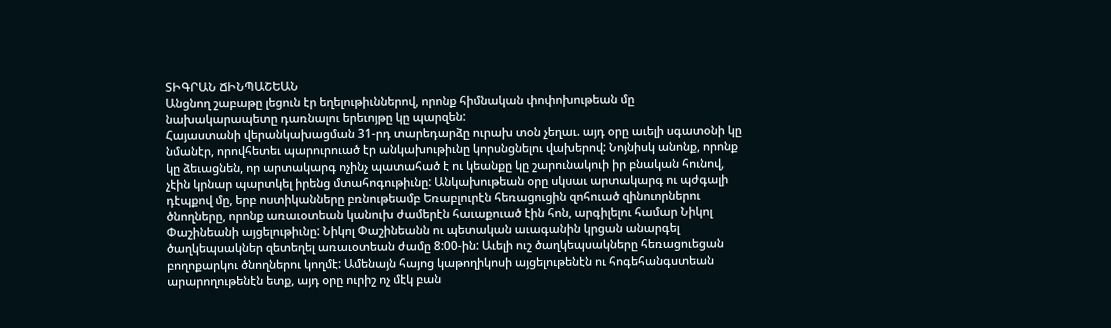ՏԻԳՐԱՆ ՃԻՆՊԱՇԵԱՆ
Անցնող շաբաթը լեցուն էր եղելութիւններով, որոնք հիմնական փոփոխութեան մը նախակարապետը դառնալու երեւոյթը կը պարզեն:
Հայաստանի վերանկախացման 31-րդ տարեդարձը ուրախ տօն չեղաւ. այդ օրը աւելի սգատօնի կը նմանէր, որովհետեւ պարուրուած էր անկախութիւնը կորսնցնելու վախերով: Նոյնիսկ անոնք, որոնք կը ձեւացնեն, որ արտակարգ ոչինչ պատահած է ու կեանքը կը շարունակուի իր բնական հունով, չէին կրնար պարտկել իրենց մտահոգութիւնը: Անկախութեան օրը սկսաւ արտակարգ ու պժգալի դէպքով մը, երբ ոստիկանները բռնութեամբ Եռաբլուրէն հեռացուցին զոհուած զինուորներու ծնողները, որոնք առաւօտեան կանուխ ժամերէն հաւաքուած էին հոն, արգիլելու համար Նիկոլ Փաշինեանի այցելութիւնը: Նիկոլ Փաշինեանն ու պետական աւագանին կրցան անարգել ծաղկեպսակներ զետեղել առաւօտեան ժամը 8:00-ին: Աւելի ուշ ծաղկեպսակները հեռացուեցան բողոքարկու ծնողներու կողմէ: Ամենայն հայոց կաթողիկոսի այցելութենէն ու հոգեհանգստեան արարողութենէն ետք, այդ օրը ուրիշ ոչ մէկ բան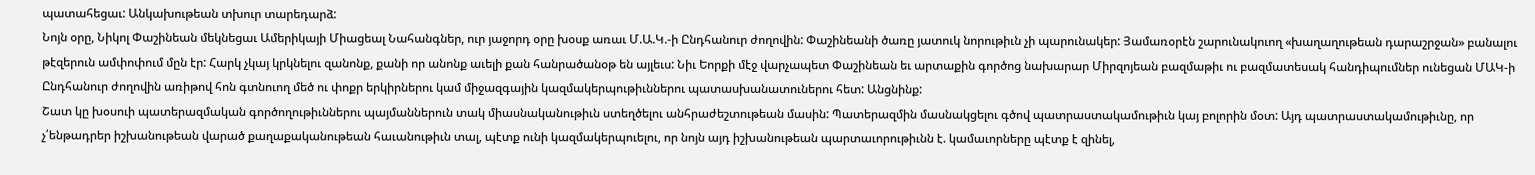պատահեցաւ: Անկախութեան տխուր տարեդարձ:
Նոյն օրը, Նիկոլ Փաշինեան մեկնեցաւ Ամերիկայի Միացեալ Նահանգներ, ուր յաջորդ օրը խօսք առաւ Մ.Ա.Կ.-ի Ընդհանուր ժողովին: Փաշինեանի ծառը յատուկ նորութիւն չի պարունակեր: Յամառօրէն շարունակուող «խաղաղութեան դարաշրջան» բանալու թէզերուն ամփոփում մըն էր: Հարկ չկայ կրկնելու զանոնք, քանի որ անոնք աւելի քան հանրածանօթ են այլեւս: Նիւ Եորքի մէջ վարչապետ Փաշինեան եւ արտաքին գործոց նախարար Միրզոյեան բազմաթիւ ու բազմատեսակ հանդիպումներ ունեցան ՄԱԿ-ի Ընդհանուր ժողովին առիթով հոն գտնուող մեծ ու փոքր երկիրներու կամ միջազգային կազմակերպութիւններու պատասխանատուներու հետ: Անցնինք:
Շատ կը խօսուի պատերազմական գործողութիւններու պայմաններուն տակ միասնականութիւն ստեղծելու անհրաժեշտութեան մասին: Պատերազմին մասնակցելու գծով պատրաստակամութիւն կայ բոլորին մօտ: Այդ պատրաստակամութիւնը, որ չ՛ենթադրեր իշխանութեան վարած քաղաքականութեան հաւանութիւն տալ, պէտք ունի կազմակերպուելու, որ նոյն այդ իշխանութեան պարտաւորութիւնն է. կամաւորները պէտք է զինել,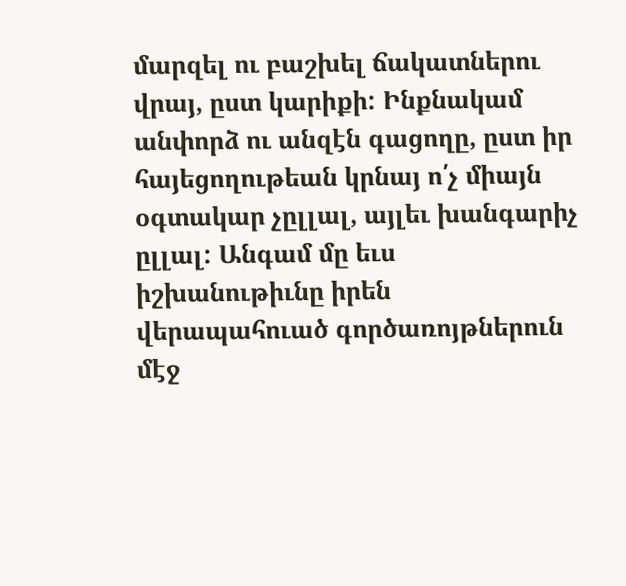մարզել ու բաշխել ճակատներու վրայ, ըստ կարիքի: Ինքնակամ անփորձ ու անզէն գացողը, ըստ իր հայեցողութեան կրնայ ո՛չ միայն օգտակար չըլլալ, այլեւ խանգարիչ ըլլալ: Անգամ մը եւս իշխանութիւնը իրեն վերապահուած գործառոյթներուն մէջ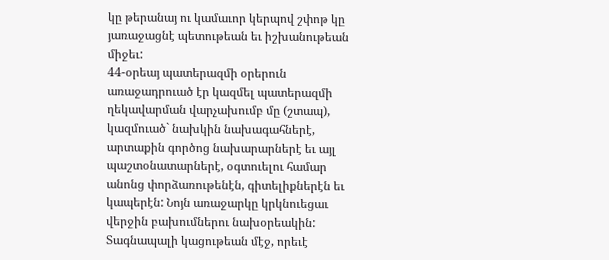կը թերանայ ու կամաւոր կերպով շփոթ կը յառաջացնէ պետութեան եւ իշխանութեան միջեւ:
44-օրեայ պատերազմի օրերուն առաջադրուած էր կազմել պատերազմի ղեկավարման վարչախումբ մը (շտապ), կազմուած` նախկին նախագահներէ, արտաքին գործոց նախարարներէ եւ այլ պաշտօնատարներէ, օգտուելու համար անոնց փորձառութենէն, գիտելիքներէն եւ կապերէն: Նոյն առաջարկը կրկնուեցաւ վերջին բախումներու նախօրեակին: Տագնապալի կացութեան մէջ, որեւէ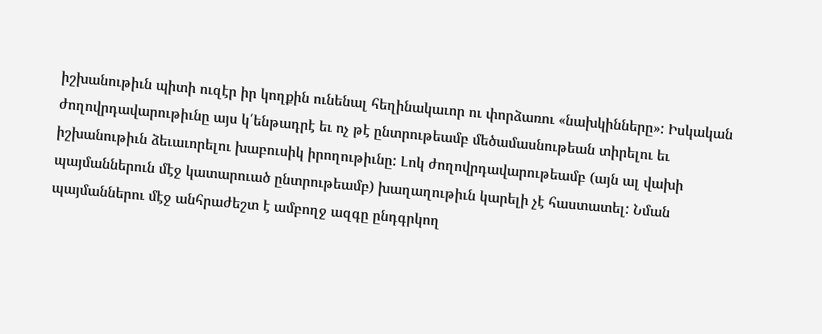իշխանութիւն պիտի ուզէր իր կողքին ունենալ հեղինակաւոր ու փորձառու «նախկինները»: Իսկական ժողովրդավարութիւնը այս կ՛ենթադրէ եւ ոչ թէ ընտրութեամբ մեծամասնութեան տիրելու եւ իշխանութիւն ձեւաւորելու խաբուսիկ իրողութիւնը: Լոկ ժողովրդավարութեամբ (այն ալ վախի պայմաններուն մէջ կատարուած ընտրութեամբ) խաղաղութիւն կարելի չէ հաստատել: Նման պայմաններու մէջ անհրաժեշտ է ամբողջ ազգը ընդգրկող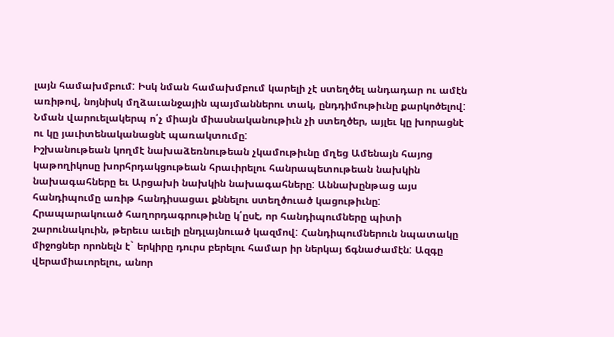լայն համախմբում: Իսկ նման համախմբում կարելի չէ ստեղծել անդադար ու ամէն առիթով, նոյնիսկ մղձաւանջային պայմաններու տակ, ընդդիմութիւնը քարկոծելով: Նման վարուելակերպ ո՛չ միայն միասնականութիւն չի ստեղծեր, այլեւ կը խորացնէ ու կը յաւիտենականացնէ պառակտումը:
Իշխանութեան կողմէ նախաձեռնութեան չկամութիւնը մղեց Ամենայն հայոց կաթողիկոսը խորհրդակցութեան հրաւիրելու հանրապետութեան նախկին նախագահները եւ Արցախի նախկին նախագահները: Աննախընթաց այս հանդիպումը առիթ հանդիսացաւ քննելու ստեղծուած կացութիւնը: Հրապարակուած հաղորդագրութիւնը կ՛ըսէ, որ հանդիպումները պիտի շարունակուին, թերեւս աւելի ընդլայնուած կազմով: Հանդիպումներուն նպատակը միջոցներ որոնելն է` երկիրը դուրս բերելու համար իր ներկայ ճգնաժամէն: Ազգը վերամիաւորելու, անոր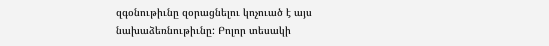զգօնութիւնը զօրացնելու կոչուած է այս նախաձեռնութիւնը: Բոլոր տեսակի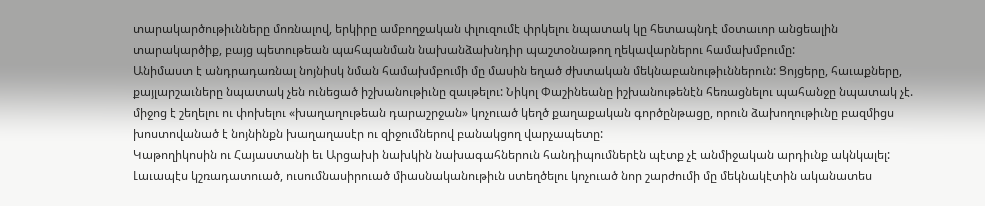տարակարծութիւնները մոռնալով, երկիրը ամբողջական փլուզումէ փրկելու նպատակ կը հետապնդէ մօտաւոր անցեալին տարակարծիք, բայց պետութեան պահպանման նախանձախնդիր պաշտօնաթող ղեկավարներու համախմբումը:
Անիմաստ է անդրադառնալ նոյնիսկ նման համախմբումի մը մասին եղած ժխտական մեկնաբանութիւններուն: Ցոյցերը, հաւաքները, քայլարշաւները նպատակ չեն ունեցած իշխանութիւնը զաւթելու: Նիկոլ Փաշինեանը իշխանութենէն հեռացնելու պահանջը նպատակ չէ. միջոց է շեղելու ու փոխելու «խաղաղութեան դարաշրջան» կոչուած կեղծ քաղաքական գործընթացը, որուն ձախողութիւնը բազմիցս խոստովանած է նոյնինքն խաղաղասէր ու զիջումներով բանակցող վարչապետը:
Կաթողիկոսին ու Հայաստանի եւ Արցախի նախկին նախագահներուն հանդիպումներէն պէտք չէ անմիջական արդիւնք ակնկալել: Լաւապէս կշռադատուած, ուսումնասիրուած միասնականութիւն ստեղծելու կոչուած նոր շարժումի մը մեկնակէտին ականատես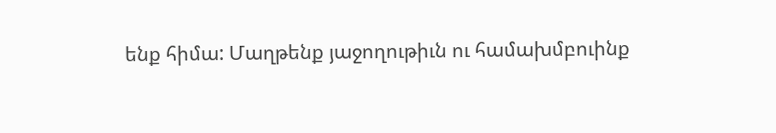ենք հիմա: Մաղթենք յաջողութիւն ու համախմբուինք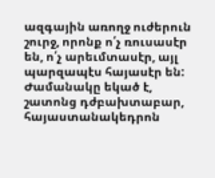ազգային առողջ ուժերուն շուրջ, որոնք ո՛չ ռուսասէր են, ո՛չ արեւմտասէր, այլ պարզապէս հայասէր են: Ժամանակը եկած է, շատոնց դժբախտաբար, հայաստանակեդրոն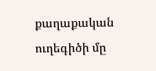քաղաքական ուղեգիծի մը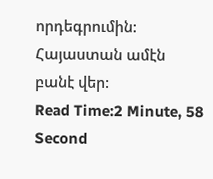որդեգրումին: Հայաստան ամէն բանէ վեր:
Read Time:2 Minute, 58 Second